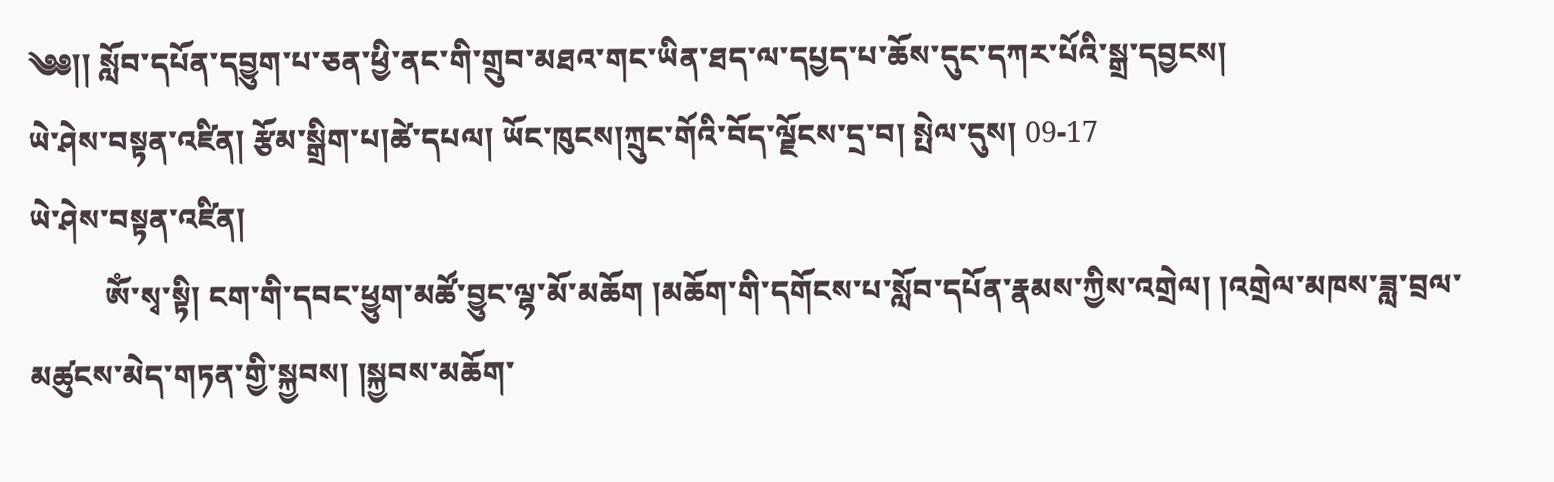༄༅།། སློབ་དཔོན་དབྱུག་པ་ཅན་ཕྱི་ནང་གི་གྲུབ་མཐའ་གང་ཡིན་ཐད་ལ་དཔྱད་པ་ཆོས་དུང་དཀར་པོའི་སྒྲ་དབྱངས།
ཡེ་ཤེས་བསྟན་འཛིན། རྩོམ་སྒྲིག་པ།ཚེ་དཔལ། ཡོང་ཁུངས།ཀྲུང་གོའི་བོད་ལྗོངས་དྲ་བ། སྤེལ་དུས། 09-17
ཡེ་ཤེས་བསྟན་འཛིན།
          ཨོཾ་སྭ་སྟི། ངག་གི་དབང་ཕྱུག་མཚོ་བྱུང་ལྷ་མོ་མཆོག །མཆོག་གི་དགོངས་པ་སློབ་དཔོན་རྣམས་ཀྱིས་འགྲེལ། །འགྲེལ་མཁས་ཟླ་བྲལ་མཚུངས་མེད་གཏན་གྱི་སྐྱབས། །སྐྱབས་མཆོག་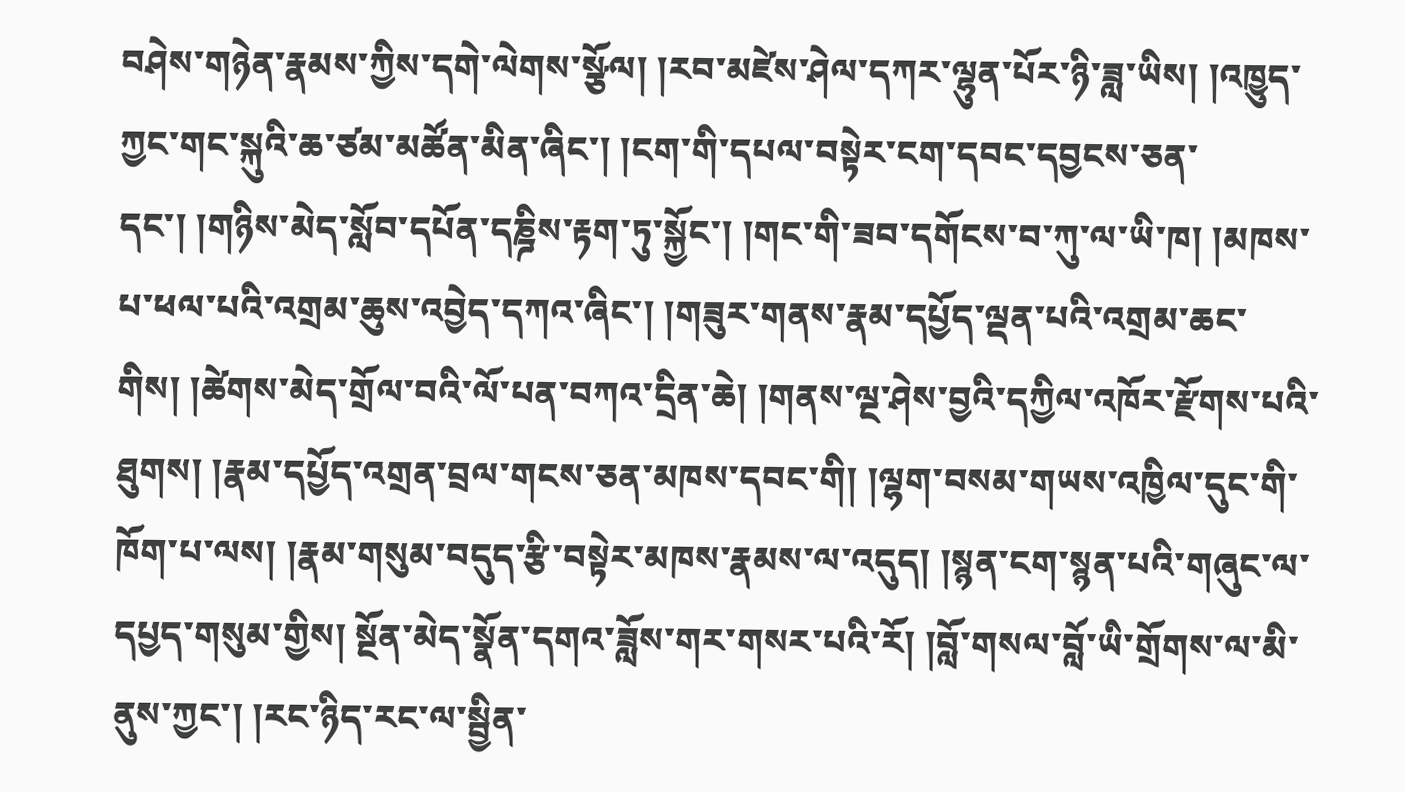བཤེས་གཉེན་རྣམས་ཀྱིས་དགེ་ལེགས་སྩོལ། །རབ་མཛེས་ཤེལ་དཀར་ལྷུན་པོར་ཉི་ཟླ་ཡིས། །འཁྱུད་ཀྱང་གང་སྐུའི་ཆ་ཙམ་མཚོན་མིན་ཞིང་། །ངག་གི་དཔལ་བསྟེར་ངག་དབང་དབྱངས་ཅན་དང་། །གཉིས་མེད་སློབ་དཔོན་དཎྜིས་རྟག་ཏུ་སྐྱོང་། །གང་གི་ཟབ་དགོངས་བ་ཀུ་ལ་ཡི་ཁ། །མཁས་པ་ཕལ་པའི་འགྲམ་ཆུས་འབྱེད་དཀའ་ཞིང་། །གཟུར་གནས་རྣམ་དཔྱོད་ལྡན་པའི་འགྲམ་ཆང་གིས། །ཚེགས་མེད་གྲོལ་བའི་ལོ་པན་བཀའ་དྲིན་ཆེ། །གནས་ལྔ་ཤེས་བྱའི་དཀྱིལ་འཁོར་རྫོགས་པའི་ཐུགས། །རྣམ་དཔྱོད་འགྲན་བྲལ་གངས་ཅན་མཁས་དབང་གི། །ལྷག་བསམ་གཡས་འཁྱིལ་དུང་གི་ཁོག་པ་ལས། །རྣམ་གསུམ་བདུད་རྩི་བསྟེར་མཁས་རྣམས་ལ་འདུད། །སྙན་ངག་སྙན་པའི་གཞུང་ལ་དཔྱད་གསུམ་གྱིས། སྔོན་མེད་སྣོན་དགའ་ཟློས་གར་གསར་པའི་རོ། །བློ་གསལ་བློ་ཡི་གྲོགས་ལ་མི་ནུས་ཀྱང་། །རང་ཉིད་རང་ལ་སྦྱིན་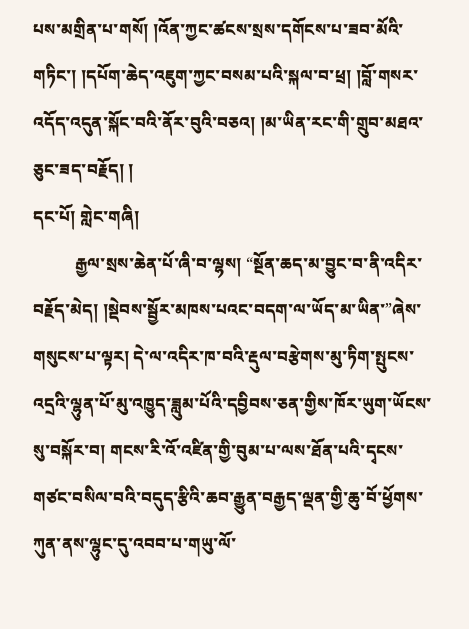པས་མགྲིན་པ་གསོ། །འོན་ཀྱང་ཚངས་སྲས་དགོངས་པ་ཟབ་མོའི་གཏིང་། །དཔོག་ཆེད་འཇུག་ཀྱང་བསམ་པའི་སྐལ་བ་ཕྲ། །བློ་གསར་འདོད་འདུན་སྐོང་བའི་ནོར་བུའི་བཅའ། །མ་ཡིན་རང་གི་གྲུབ་མཐའ་ཅུང་ཟད་བརྗོད། །
དང་པོ། གླེང་གཞི།
          རྒྱལ་སྲས་ཆེན་པོ་ཞི་བ་ལྷས། “སྔོན་ཆད་མ་བྱུང་བ་ནི་འདིར་བརྗོད་མེད། །སྡེབས་སྦྱོར་མཁས་པའང་བདག་ལ་ཡོད་མ་ཡིན་”ཞེས་གསུངས་པ་ལྟར། དེ་ལ་འདིར་ཁ་བའི་རྡུལ་བརྩེགས་མུ་ཏིག་སྤུངས་འདྲའི་ལྷུན་པོ་མུ་འཁྱུད་ཟླུམ་པོའི་དབྱིབས་ཅན་གྱིས་ཁོར་ཡུག་ཡོངས་སུ་བསྐོར་བ། གངས་རི་འོ་འཛིན་གྱི་བུམ་པ་ལས་ཐོན་པའི་དྭངས་གཙང་བསིལ་བའི་བདུད་རྩིའི་ཆབ་རྒྱུན་བརྒྱད་ལྡན་གྱི་ཆུ་བོ་ཕྱོགས་ཀུན་ནས་ལྷུང་དུ་འབབ་པ་གཡུ་ལོ་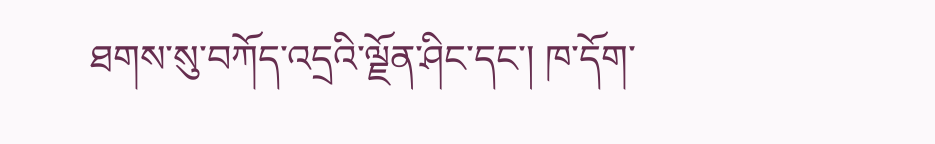ཐགས་སུ་བཀོད་འདྲའི་ལྗོན་ཤིང་དང་། ཁ་དོག་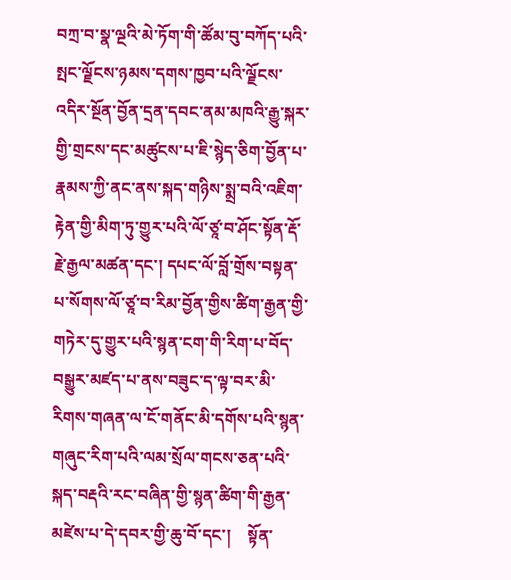བཀྲ་བ་སྣ་ལྔའི་མེ་ཏོག་གི་ཚོམ་བུ་བཀོད་པའི་སྤང་ལྗོངས་ཉམས་དགས་ཁྱབ་པའི་ལྗོངས་འདིར་སྔོན་བྱོན་དྲན་དབང་ནམ་མཁའི་རྒྱུ་སྐར་གྱི་གྲངས་དང་མཚུངས་པ་ཇི་སྙེད་ཅིག་བྱོན་པ་རྣམས་ཀྱི་ནང་ནས་སྐད་གཉིས་སྨྲ་བའི་འཇིག་རྟེན་གྱི་མིག་ཏུ་གྱུར་པའི་ལོ་ཙཱ་བ་ཤོང་སྟོན་རྡོ་རྗེ་རྒྱལ་མཚན་དང་། དཔང་ལོ་བློ་གྲོས་བསྟན་པ་སོགས་ལོ་ཙཱ་བ་རིམ་བྱོན་གྱིས་ཚིག་རྒྱན་གྱི་གཏེར་དུ་གྱུར་པའི་སྙན་ངག་གི་རིག་པ་བོད་བསྒྱུར་མཛད་པ་ནས་བཟུང་ད་ལྟ་བར་མི་རིགས་གཞན་ལ་ངོ་གནོང་མི་དགོས་པའི་སྙན་གཞུང་རིག་པའི་ལམ་སྲོལ་གངས་ཅན་པའི་སྐད་བརྡའི་རང་བཞིན་གྱི་སྙན་ཚིག་གི་རྒྱན་མཛེས་པ་དེ་དབར་གྱི་ཆུ་བོ་དང་།    སྟོན་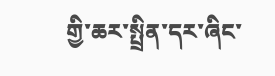གྱི་ཆར་སྤྲིན་དར་ཞིང་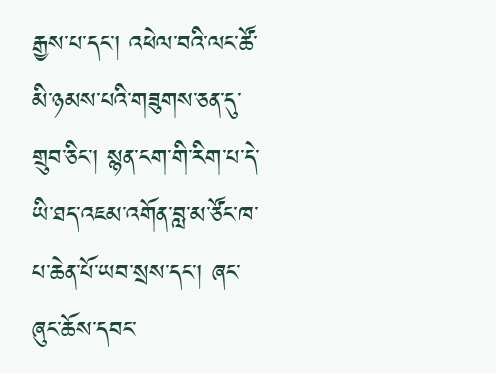རྒྱས་པ་དང་། འཕེལ་བའི་ལང་ཚོ་མི་ཉམས་པའི་གཟུགས་ཅན་དུ་གྲུབ་ཅིང་། སྙན་ངག་གི་རིག་པ་དེ་ཡི་ཐད་འཇམ་འགོན་བླ་མ་ཙོང་ཁ་པ་ཆེན་པོ་ཡབ་སྲས་དང་། ཞང་ཞུང་ཆོས་དབང་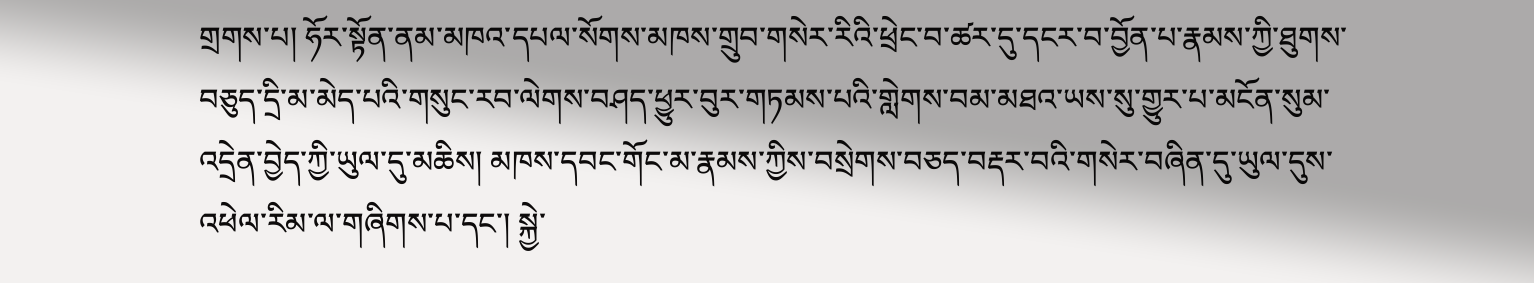གྲགས་པ། ཧོར་སྟོན་ནམ་མཁའ་དཔལ་སོགས་མཁས་གྲུབ་གསེར་རིའི་ཕྲེང་བ་ཚར་དུ་དངར་བ་བྱོན་པ་རྣམས་ཀྱི་ཐུགས་བཅུད་དྲི་མ་མེད་པའི་གསུང་རབ་ལེགས་བཤད་ཕྱུར་བུར་གཏམས་པའི་གླེགས་བམ་མཐའ་ཡས་སུ་གྱུར་པ་མངོན་སུམ་འདྲེན་བྱེད་ཀྱི་ཡུལ་དུ་མཆིས། མཁས་དབང་གོང་མ་རྣམས་ཀྱིས་བསྲེགས་བཅད་བརྡར་བའི་གསེར་བཞིན་དུ་ཡུལ་དུས་འཕེལ་རིམ་ལ་གཞིགས་པ་དང་། སྐྱེ་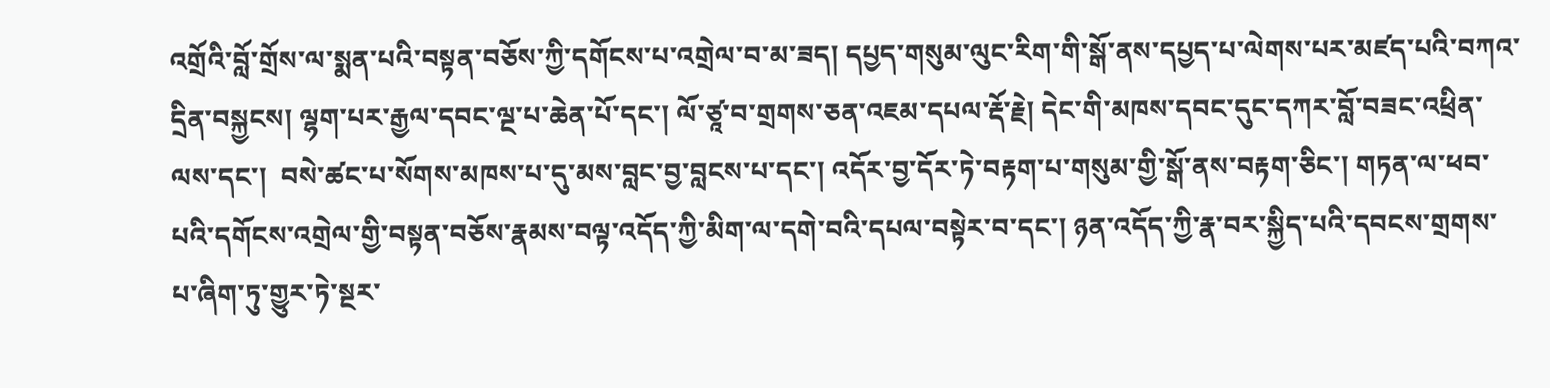འགྲོའི་བློ་གྲོས་ལ་སྨན་པའི་བསྟན་བཅོས་ཀྱི་དགོངས་པ་འགྲེལ་བ་མ་ཟད། དཔྱད་གསུམ་ལུང་རིག་གི་སྒོ་ནས་དཔྱད་པ་ལེགས་པར་མཛད་པའི་བཀའ་དྲིན་བསྐྱངས། ལྷག་པར་རྒྱལ་དབང་ལྔ་པ་ཆེན་པོ་དང་། ལོ་ཙཱ་བ་གྲགས་ཅན་འཇམ་དཔལ་རྡོ་རྗེ། དེང་གི་མཁས་དབང་དུང་དཀར་བློ་བཟང་འཕྲིན་ལས་དང་།  བསེ་ཚང་པ་སོགས་མཁས་པ་དུ་མས་བླང་བྱ་བླངས་པ་དང་། འདོར་བྱ་དོར་ཏེ་བརྟག་པ་གསུམ་གྱི་སྒོ་ནས་བརྟག་ཅིང་། གཏན་ལ་ཕབ་པའི་དགོངས་འགྲེལ་གྱི་བསྟན་བཅོས་རྣམས་བལྟ་འདོད་ཀྱི་མིག་ལ་དགེ་བའི་དཔལ་བསྟེར་བ་དང་། ཉན་འདོད་ཀྱི་རྣ་བར་སྐྱིད་པའི་དབངས་གྲགས་པ་ཞིག་ཏུ་གྱུར་ཏེ་སྔར་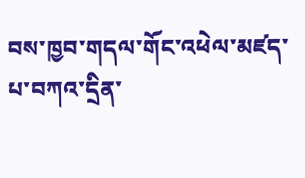བས་ཁྱབ་གདལ་གོང་འཕེལ་མཛད་པ་བཀའ་དྲིན་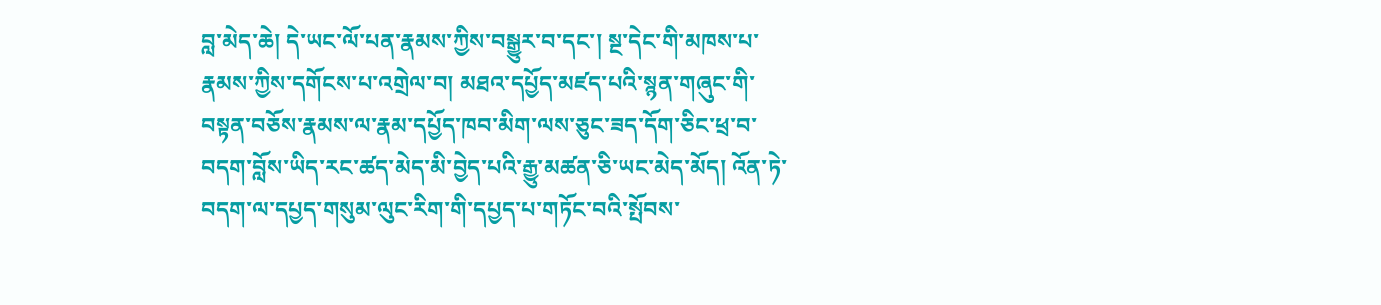བླ་མེད་ཆེ། དེ་ཡང་ལོ་པན་རྣམས་ཀྱིས་བསྒྱུར་བ་དང་། སྔ་དེང་གི་མཁས་པ་རྣམས་ཀྱིས་དགོངས་པ་འགྲེལ་བ། མཐའ་དཔྱོད་མཛད་པའི་སྙན་གཞུང་གི་བསྟན་བཅོས་རྣམས་ལ་རྣམ་དཔྱོད་ཁབ་མིག་ལས་ཅུང་ཟད་དོག་ཅིང་ཕྲ་བ་བདག་བློས་ཡིད་རང་ཚད་མེད་མི་བྱེད་པའི་རྒྱུ་མཚན་ཅི་ཡང་མེད་མོད། འོན་ཏེ་བདག་ལ་དཔྱད་གསུམ་ལུང་རིག་གི་དཔྱད་པ་གཏོང་བའི་སྤོབས་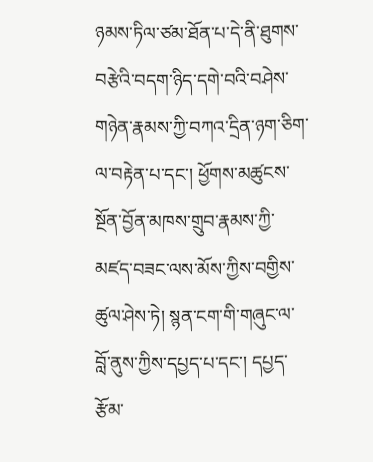ཉམས་ཏིལ་ཙམ་ཐོན་པ་དེ་ནི་ཐུགས་བརྩེའི་བདག་ཉིད་དགེ་བའི་བཤེས་གཉེན་རྣམས་ཀྱི་བཀའ་དྲིན་ཉག་ཅིག་ལ་བརྟེན་པ་དང་། ཕྱོགས་མཚུངས་སྔོན་བྱོན་མཁས་གྲུབ་རྣམས་ཀྱི་མཛད་བཟང་ལས་མོས་ཀྱིས་བགྱིས་ཚུལ་ཤེས་ཏེ། སྙན་ངག་གི་གཞུང་ལ་བློ་ནུས་ཀྱིས་དཔྱད་པ་དང་། དཔྱད་རྩོམ་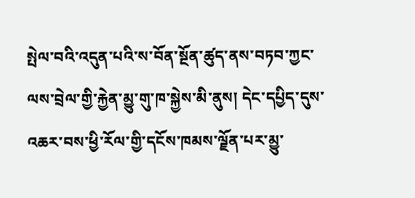སྤེལ་བའི་འདུན་པའི་ས་བོན་སྔོན་ཚུད་ནས་བཏབ་ཀྱང་ལས་བྲེལ་གྱི་རྐྱེན་མྱུ་གུ་ཁ་སྐྱེས་མི་ནུས། དེང་དཔྱིད་དུས་འཆར་བས་ཕྱི་རོལ་གྱི་དངོས་ཁམས་ལྗོན་པར་མྱུ་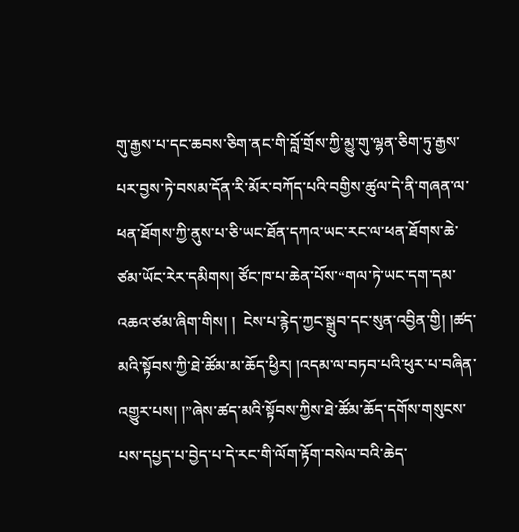གུ་རྒྱས་པ་དང་ཆབས་ཅིག་ནང་གི་བློ་གྲོས་ཀྱི་མྱུ་གུ་ལྷན་ཅིག་ཏུ་རྒྱས་པར་བྱས་ཏེ་བསམ་དོན་རི་མོར་བཀོད་པའི་བགྱིས་ཚུལ་དེ་ནི་གཞན་ལ་ཕན་ཐོགས་ཀྱི་ནུས་པ་ཅི་ཡང་ཐོན་དཀའ་ཡང་རང་ལ་ཕན་ཐོགས་ཆེ་ཙམ་ཡོང་རེར་དམིགས། ཙོང་ཁ་པ་ཆེན་པོས་“གལ་ཏེ་ཡང་དག་དམ་འཆའ་ཙམ་ཞིག་གིས། །  ངེས་པ་རྙེད་ཀྱང་སྒྲུབ་དང་སུན་འབྱིན་གྱི། །ཚད་མའི་སྟོབས་ཀྱི་ཐེ་ཚོམ་མ་ཆོད་ཕྱིར། །འདམ་ལ་བཏབ་པའི་ཕུར་པ་བཞིན་འགྱུར་པས། །”ཞེས་ཚད་མའི་སྟོབས་ཀྱིས་ཐེ་ཚོམ་ཆོད་དགོས་གསུངས་པས་དཔྱད་པ་བྱེད་པ་དེ་རང་གི་ལོག་རྟོག་བསེལ་བའི་ཆེད་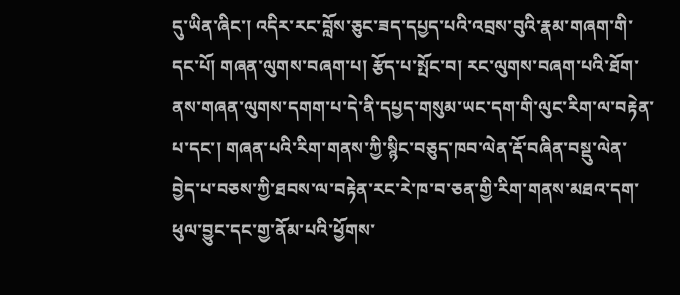དུ་ཡིན་ཞིང་། འདིར་རང་བློས་ཅུང་ཟད་དཔྱད་པའི་འབྲས་བུའི་རྣམ་གཞག་གི་དང་པོ། གཞན་ལུགས་བཞག་པ། རྩོད་པ་སྤོང་བ། རང་ལུགས་བཞག་པའི་ཐོག་ནས་གཞན་ལུགས་དགག་པ་དེ་ནི་དཔྱད་གསུམ་ཡང་དག་གི་ལུང་རིག་ལ་བརྟེན་པ་དང་། གཞན་པའི་རིག་གནས་ཀྱི་སྙིང་བཅུད་ཁབ་ལེན་རྡོ་བཞིན་བསྡུ་ལེན་བྱེད་པ་བཅས་ཀྱི་ཐབས་ལ་བརྟེན་རང་རེ་ཁ་བ་ཅན་གྱི་རིག་གནས་མཐའ་དག་ཕུལ་བྱུང་དང་གྱ་ནོམ་པའི་ཕྱོགས་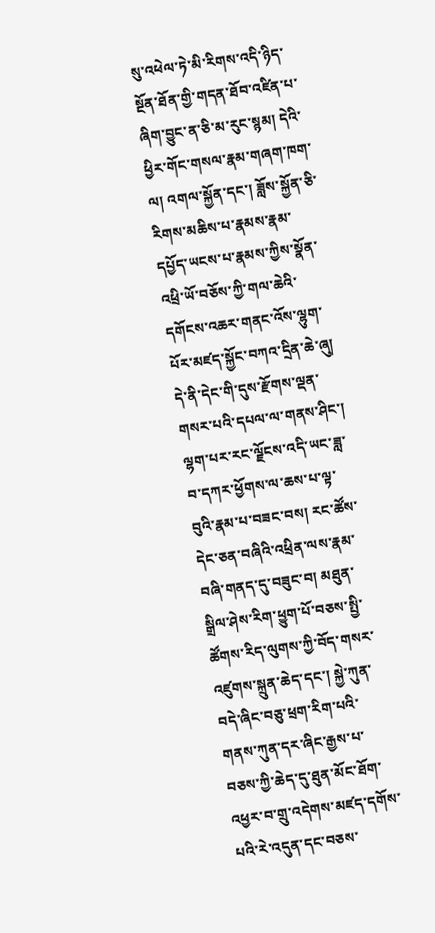སུ་འཕེལ་ཏེ་མི་རིགས་འདི་ཉིད་སྔོན་ཐོན་གྱི་གདན་ཐོབ་འཛིན་པ་ཞིག་བྱུང་ན་ཅི་མ་རུང་སྙམ། དེའི་ཕྱིར་གོང་གསལ་རྣམ་གཞག་ཁག་ལ། འགལ་སྐྱོན་དང་། ཟློས་སྐྱོན་ཅི་རིགས་མཆིས་པ་རྣམས་རྣམ་དཔྱོད་ཡངས་པ་རྣམས་ཀྱིས་སྣོན་འཕྲི་ཡོ་བཅོས་ཀྱི་གལ་ཆེའི་དགོངས་འཆར་གནང་འོས་ལྷུག་པོར་མཛད་སྐྱོང་བཀའ་དྲིན་ཆེ་ཞུ། དེ་ནི་དེང་གི་དུས་རྫོགས་ལྡན་གསར་པའི་དཔལ་ལ་གནས་ཤིང་། ལྷག་པར་རང་ལྗོངས་འདི་ཡང་ཟླ་བ་དཀར་ཕྱོགས་ལ་ཆས་པ་ལྟ་བུའི་རྣམ་པ་བཟང་བས། རང་ཚོས་དེང་ཅན་བཞིའི་འཕྲིན་ལས་རྣམ་བཞི་གནད་དུ་བཟུང་བ། མཐུན་སྒྲིལ་ཤེས་རིག་ཕྱུག་པོ་བཅས་སྤྱི་ཚོགས་རིད་ལུགས་ཀྱི་བོད་གསར་འཛུགས་སྐྲུན་ཆེད་དང་། སྐྱེ་ཀུན་བདེ་ཞིང་བཅུ་ཕྲག་རིག་པའི་གནས་ཀུན་དར་ཞིང་རྒྱས་པ་བཅས་ཀྱི་ཆེད་དུ་ཐུན་མོང་ཐོག་འཕྱར་བ་གྲུ་འདེགས་མཛད་དགོས་པའི་རེ་འདུན་དང་བཅས་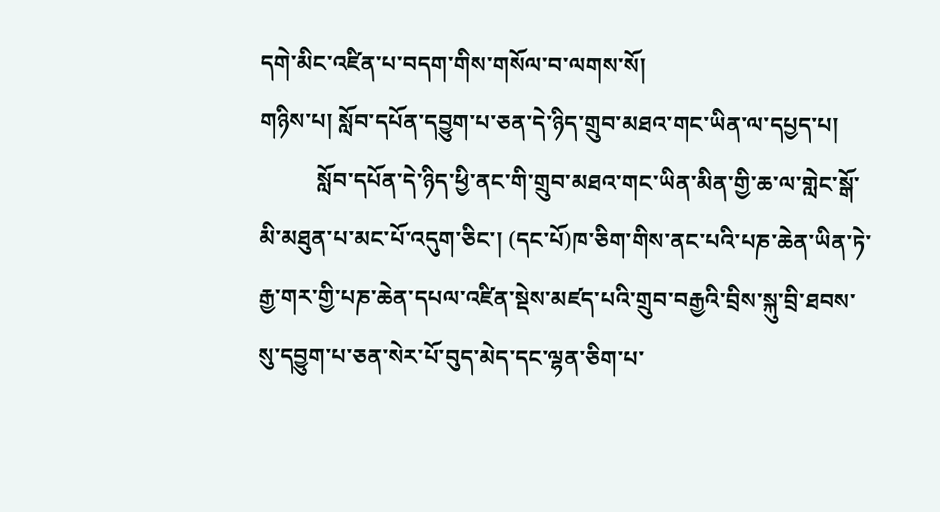དགེ་མིང་འཛིན་པ་བདག་གིས་གསོལ་བ་ལགས་སོ།
གཉིས་པ། སློབ་དཔོན་དབྱུག་པ་ཅན་དེ་ཉིད་གྲུབ་མཐའ་གང་ཡིན་ལ་དཔྱད་པ།
          སློབ་དཔོན་དེ་ཉིད་ཕྱི་ནང་གི་གྲུབ་མཐའ་གང་ཡིན་མིན་གྱི་ཆ་ལ་གླེང་སྒོ་མི་མཐུན་པ་མང་པོ་འདུག་ཅིང་། (དང་པོ)ཁ་ཅིག་གིས་ནང་པའི་པཎ་ཆེན་ཡིན་ཏེ་རྒྱ་གར་གྱི་པཎ་ཆེན་དཔལ་འཛིན་སྡེས་མཛད་པའི་གྲུབ་བརྒྱའི་བྲིས་སྐུ་བྲི་ཐབས་སུ་དབྱུག་པ་ཅན་སེར་པོ་བུད་མེད་དང་ལྷན་ཅིག་པ་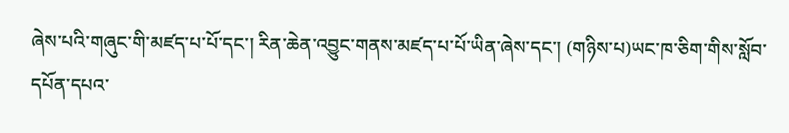ཞེས་པའི་གཞུང་གི་མཛད་པ་པོ་དང་། རིན་ཆེན་འབྱུང་གནས་མཛད་པ་པོ་ཡིན་ཞེས་དང་། (གཉིས་པ)ཡང་ཁ་ཅིག་གིས་སློབ་དཔོན་དཔའ་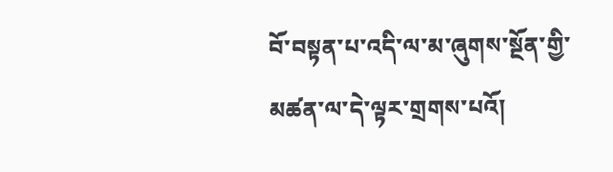བོ་བསྟན་པ་འདི་ལ་མ་ཞུགས་སྔོན་གྱི་མཚན་ལ་དེ་ལྟར་གྲགས་པའོ།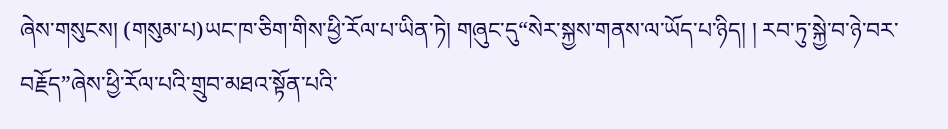ཞེས་གསུངས། (གསུམ་པ)ཡང་ཁ་ཅིག་གིས་ཕྱི་རོལ་པ་ཡིན་ཏེ། གཞུང་དུ“སེར་སྐྱས་གནས་ལ་ཡོད་པ་ཉིད། ། རབ་ཏུ་སྐྱེ་བ་ཉེ་བར་བརྗོད”ཞེས་ཕྱི་རོལ་པའི་གྲུབ་མཐའ་སྟོན་པའི་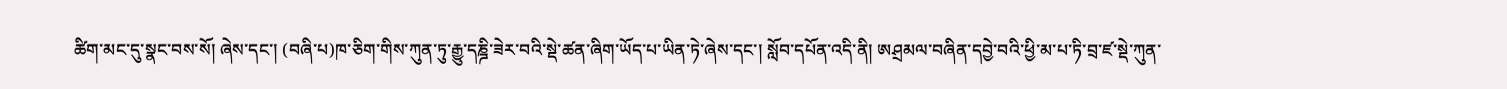ཚིག་མང་དུ་སྣང་བས་སོ། ཞེས་དང་། (བཞི་པ)ཁ་ཅིག་གིས་ཀུན་ཏུ་རྒྱུ་དཎྜི་ཟེར་བའི་སྡེ་ཚན་ཞིག་ཡོད་པ་ཡིན་ཏེ་ཞེས་དང་། སློབ་དཔོན་འདི་ནི། ཨཤྲམལ་བཞིན་དབྱེ་བའི་ཕྱི་མ་པ་ཏི་བྲ་ཛ་སྡེ་ཀུན་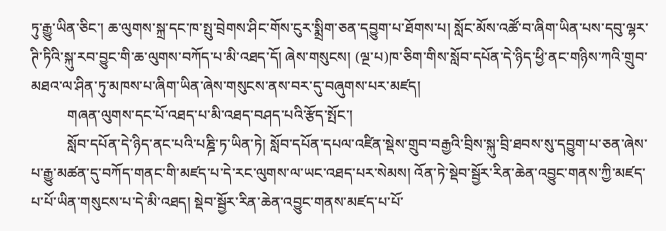ཏུ་རྒྱུ་ཡིན་ཅིང་། ཆ་ལུགས་སྐྲ་དང་ཁ་སྤུ་བྲེགས་ཤིང་གོས་ངུར་སྨྲིག་ཅན་དབྱུག་པ་ཐོགས་པ། སློང་མོས་འཚོ་བ་ཞིག་ཡིན་པས་དབུ་ལྷར་ཊི་ཏིའི་སྐུ་རབ་བྱུང་གི་ཆ་ལུགས་བཀོད་པ་མི་འཐད་དོ། ཞེས་གསུངས། (ལྔ་པ)ཁ་ཅིག་གིས་སློབ་དཔོན་དེ་ཉིད་ཕྱི་ནང་གཉིས་ཀའི་གྲུབ་མཐའ་ལ་ཤིན་ཏུ་མཁས་པ་ཞིག་ཡིན་ཞེས་གསུངས་ནས་བར་དུ་བཞུགས་པར་མཛད།
          གཞན་ལུགས་དང་པོ་འཐད་པ་མི་འཐད་བཤད་པའི་རྩོད་སྤོང་།
          སློབ་དཔོན་དེ་ཉིད་ནང་པའི་པཎྜི་ཏ་ཡིན་ཏེ། སློབ་དཔོན་དཔལ་འཛིན་སྡེས་གྲུབ་བརྒྱའི་བྲིས་སྐུ་བྲི་ཐབས་སུ་དབྱུག་པ་ཅན་ཞེས་པ་རྒྱུ་མཚན་དུ་བཀོད་གནང་གི་མཛད་པ་དེ་རང་ལུགས་ལ་ཡང་འཐད་པར་སེམས། འོན་ཏེ་སྡེབ་སྦྱོར་རིན་ཆེན་འབྱུང་གནས་ཀྱི་མཛད་པ་པོ་ཡིན་གསུངས་པ་དེ་མི་འཐད། སྡེབ་སྦྱོར་རིན་ཆེན་འབྱུང་གནས་མཛད་པ་པོ་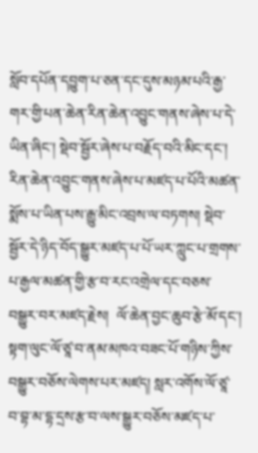སློབ་དཔོན་དབྱུག་པ་ཅན་དང་དུས་མཉམ་པའི་རྒྱ་གར་གྱི་པན་ཆེན་རིན་ཆེན་འབྱུང་གནས་ཞེས་པ་དེ་ཡིན་ཞིང་། སྡེབ་སྦྱོར་ཞེས་པ་བརྗོད་བའི་མིང་དང་། རིན་ཆེན་འབྱུང་གནས་ཞེས་པ་མཛད་པ་པོའི་མཚན་སྨོས་པ་ཡིན་པས་རྒྱུ་མིང་འབྲས་ལ་བཏགས། སྡེབ་སྦྱོར་དེ་ཉིད་བོད་སྒྱུར་མཛད་པ་པོ་ཡར་ཀླུང་པ་གྲགས་པ་རྒྱལ་མཚན་གྱི་རྩ་བ་རང་འགྲེལ་དང་བཅས་བསྒྱུར་བར་མཛད་རྗེས།  ལོ་ཆེན་བྱང་ཆུབ་རྩེ་མོ་དང་། སྟག་ལུང་ལོ་ཙཱ་བ་ནམ་མཁའ་བཟང་པོ་གཉིས་ཀྱིས་བསྒྱུར་བཅོས་ལེགས་པར་མཛད། སླར་འགོས་ལོ་ཙཱ་བ་བྷ་མ་དྷ་དྲས་རྩ་བ་ལས་སྒྱུར་བཅོས་མཛད་པ་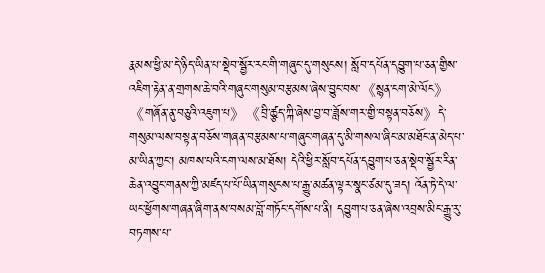རྣམས་ཕྱི་མ་དེ་ཉིད་ཡིན་པ་སྡེབ་སྦྱོར་རང་གི་གཞུང་དུ་གསུངས། སློབ་དཔོན་དབྱུག་པ་ཅན་གྱིས་འཇིག་རྟེན་ན་གྲགས་ཆེ་བའི་གཞུང་གསུམ་བརྩམས་ཞེས་བྱུང་བས་《སྙན་ངག་མེ་ལོང》《གཞོན་ནུ་བཅུའི་འཇུག་པ》《བྲི་ཚྩད་ཀྐི་ཞེས་བྱ་བ་ཟློས་གར་གྱི་བསྟན་བཅོས》དེ་གསུམ་ལས་བསྟན་བཅོས་གཞན་བརྩམས་པ་གཞུང་གཞན་དུ་མི་གསལ་ཞིང་མ་མཐོང་ན་མེད་པ་མ་ཡིན་ཀྱང་། མཁས་པའི་ངག་ལས་མ་ཐོས། དེའི་ཕྱིར་སློབ་དཔོན་དབྱུག་པ་ཅན་སྡེབ་སྦྱོར་རིན་ཆེན་འབྱུང་གནས་ཀྱི་མཛད་པ་པོ་ཡིན་གསུངས་པ་རྒྱུ་མཚན་ལྟར་སྣང་ཙམ་དུ་ཟད། འོན་ཏེ་དེ་ལ་ཡང་ཕྱོགས་གཞན་ཞིག་ནས་བསམ་བློ་གཏོང་དགོས་པ་ནི། དབྱུག་པ་ཅན་ཞེས་འབྲས་མིང་རྒྱུ་རུ་བཏགས་པ་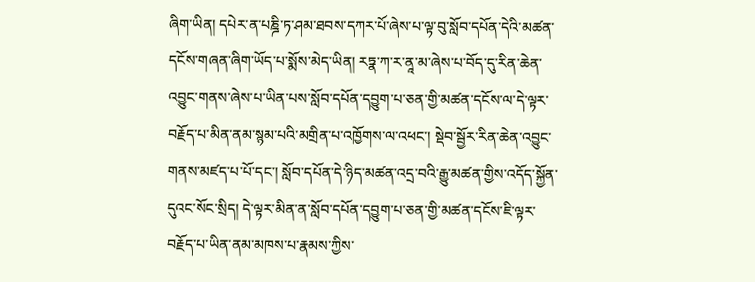ཞིག་ཡིན། དཔེར་ན་པཎྜི་ཏ་ཤམ་ཐབས་དཀར་པོ་ཞེས་པ་ལྟ་བུ་སློབ་དཔོན་དེའི་མཚན་དངོས་གཞན་ཞིག་ཡོད་པ་སྨོས་མེད་ཡིན། རཏྣ་ཀ་ར་ནཱ་མ་ཞེས་པ་བོད་དུ་རིན་ཆེན་འབྱུང་གནས་ཞེས་པ་ཡིན་པས་སློབ་དཔོན་དབྱུག་པ་ཅན་གྱི་མཚན་དངོས་ལ་དེ་ལྟར་བརྗོད་པ་མིན་ནམ་སྙམ་པའི་མགྲིན་པ་འཁྱོགས་ལ་འཕང་། སྡེབ་སྦྱོར་རིན་ཆེན་འབྱུང་གནས་མཛད་པ་པོ་དང་། སློབ་དཔོན་དེ་ཉིད་མཚན་འདྲ་བའི་རྒྱུ་མཚན་གྱིས་འདོད་སྐྱོན་དུའང་སོང་སྲིད། དེ་ལྟར་མིན་ན་སློབ་དཔོན་དབྱུག་པ་ཅན་གྱི་མཚན་དངོས་ཇི་ལྟར་བརྗོད་པ་ཡིན་ནམ་མཁས་པ་རྣམས་ཀྱིས་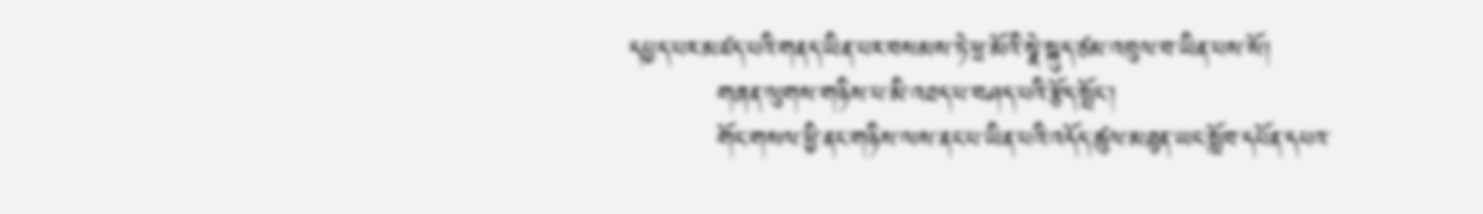དཔྱད་པར་མཛད་པའི་གནད་ཡིན་པར་བསམས་ཏེ་ཕྲ་མོའི་སྣེ་སྐུད་ཙམ་འབུལ་བ་ཡིན་པས་སོ།
          གཞན་ལུགས་གཉིས་པ་མི་འཐད་པ་བཤད་པའི་རྩོད་སྤོང་།
          གོང་གསལ་ཕྱི་ནང་གཉིས་ལས་ནང་པ་ཡིན་པའི་འདོད་ཚུལ་མཐུན་ཡང་སློབ་དཔོན་དཔའ་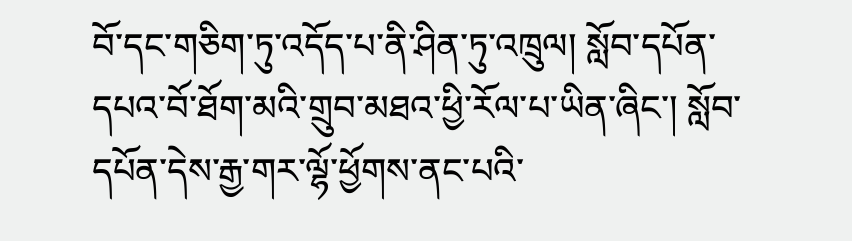བོ་དང་གཅིག་ཏུ་འདོད་པ་ནི་ཤིན་ཏུ་འཁྲུལ། སློབ་དཔོན་དཔའ་བོ་ཐོག་མའི་གྲུབ་མཐའ་ཕྱི་རོལ་པ་ཡིན་ཞིང་། སློབ་དཔོན་དེས་རྒྱ་གར་ལྷོ་ཕྱོགས་ནང་པའི་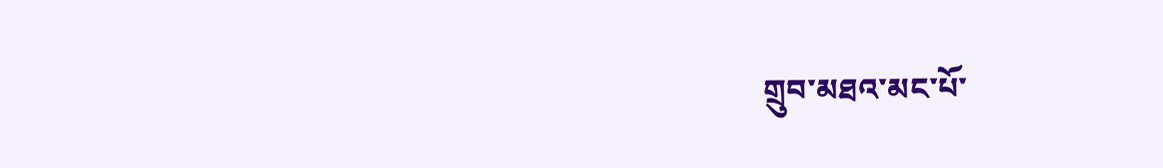གྲུབ་མཐའ་མང་པོ་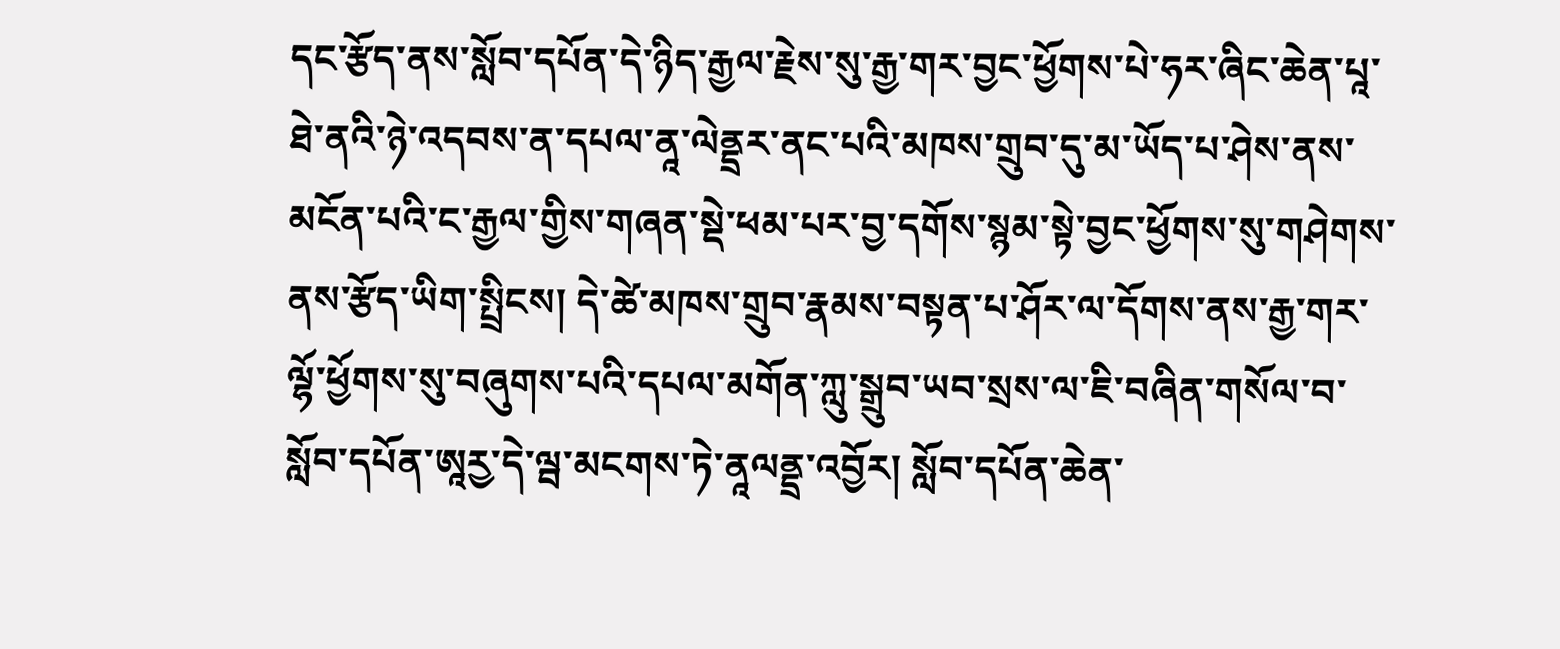དང་རྩོད་ནས་སློབ་དཔོན་དེ་ཉིད་རྒྱལ་རྗེས་སུ་རྒྱ་གར་བྱང་ཕྱོགས་པེ་ཧར་ཞིང་ཆེན་པཱ་ཐེ་ནའི་ཉེ་འདབས་ན་དཔལ་ནཱ་ལེནྡྲར་ནང་པའི་མཁས་གྲུབ་དུ་མ་ཡོད་པ་ཤེས་ནས་མངོན་པའི་ང་རྒྱལ་གྱིས་གཞན་སྡེ་ཕམ་པར་བྱ་དགོས་སྙམ་སྟེ་བྱང་ཕྱོགས་སུ་གཤེགས་ནས་རྩོད་ཡིག་སྤྲིངས། དེ་ཚེ་མཁས་གྲུབ་རྣམས་བསྟན་པ་ཤོར་ལ་དོགས་ནས་རྒྱ་གར་ལྷོ་ཕྱོགས་སུ་བཞུགས་པའི་དཔལ་མགོན་ཀླུ་སྒྲུབ་ཡབ་སྲས་ལ་ཇི་བཞིན་གསོལ་བ་སློབ་དཔོན་ཨཱརྱ་དེ་ལྦ་མངགས་ཏེ་ནཱལནྡྲ་འབྱོར། སློབ་དཔོན་ཆེན་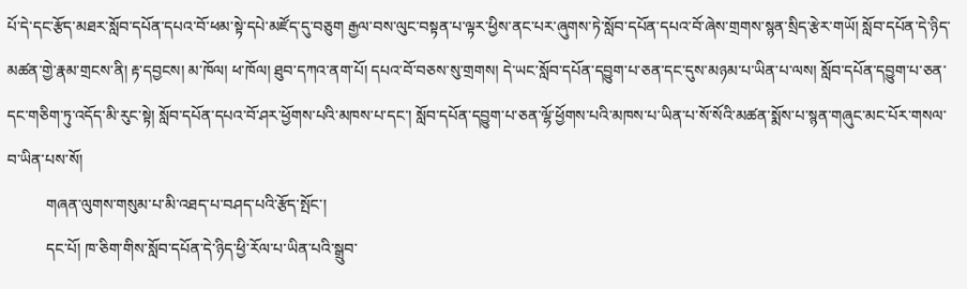པོ་དེ་དང་རྩོད་མཐར་སློབ་དཔོན་དཔའ་བོ་ཕམ་སྟེ་དཔེ་མཛོད་དུ་བཅུག རྒྱལ་བས་ལུང་བསྟན་པ་ལྟར་ཕྱིས་ནང་པར་ཞུགས་ཏེ་སློབ་དཔོན་དཔའ་བོ་ཞེས་གྲགས་སྙན་སྲིད་རྩེར་གཡོ། སློབ་དཔོན་དེ་ཉིད་མཚན་གྱེ་རྣམ་གྲངས་ནི། རྟ་དབྱངས། མ་ཁོལ། ཕ་ཁོལ། ཐུབ་དཀའ་ནག་པོ། དཔའ་བོ་བཅས་སུ་གྲགས། དེ་ཡང་སློབ་དཔོན་དབྱུག་པ་ཅན་དང་དུས་མཉམ་པ་ཡིན་པ་ལས། སློབ་དཔོན་དབྱུག་པ་ཅན་དང་གཅིག་ཏུ་འདོད་མི་རུང་སྟེ། སློབ་དཔོན་དཔའ་བོ་ཤར་ཕྱོགས་པའི་མཁས་པ་དང་། སློབ་དཔོན་དབྱུག་པ་ཅན་ལྷོ་ཕྱོགས་པའི་མཁས་པ་ཡིན་པ་སོ་སོའི་མཚན་སྨོས་པ་སྙན་གཞུང་མང་པོར་གསལ་བ་ཡིན་པས་སོ།
          གཞན་ལུགས་གསུམ་པ་མི་འཐད་པ་བཤད་པའི་རྩོད་སྤོང་།
          དང་པོ། ཁ་ཅིག་གིས་སློབ་དཔོན་དེ་ཉིད་ཕྱི་རོལ་པ་ཡིན་པའི་སྒྲུབ་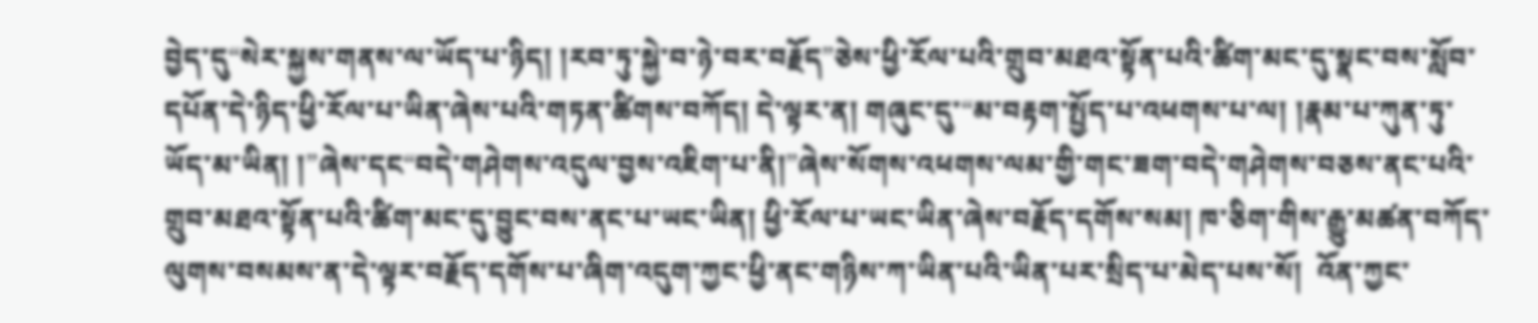བྱེད་དུ“སེར་སྐྱས་གནས་ལ་ཡོད་པ་ཉིད། །རབ་ཏུ་སྐྱེ་བ་ཉེ་བར་བརྗོད”ཅེས་ཕྱི་རོལ་པའི་གྲུབ་མཐའ་སྟོན་པའི་ཚིག་མང་དུ་སྣང་བས་སློབ་དཔོན་དེ་ཉིད་ཕྱི་རོལ་པ་ཡིན་ཞེས་པའི་གཏན་ཚིགས་བཀོད། དེ་ལྟར་ན། གཞུང་དུ་“མ་བརྟག་སྤྱོད་པ་འཕགས་པ་ལ། །རྣམ་པ་ཀུན་ཏུ་ཡོད་མ་ཡིན། །”ཞེས་དང“བདེ་གཤེགས་འདུལ་བྱས་འཇིག་པ་ནི།”ཞེས་སོགས་འཕགས་ལམ་གྱི་གང་ཟག་བདེ་གཤེགས་བཅས་ནང་པའི་གྲུབ་མཐའ་སྟོན་པའི་ཚིག་མང་དུ་བྱུང་བས་ནང་པ་ཡང་ཡིན། ཕྱི་རོལ་པ་ཡང་ཡིན་ཞེས་བརྗོད་དགོས་སམ། ཁ་ཅིག་གིས་རྒྱུ་མཚན་བཀོད་ལུགས་བསམས་ན་དེ་ལྟར་བརྗོད་དགོས་པ་ཞིག་འདུག་ཀྱང་ཕྱི་ནང་གཉིས་ཀ་ཡིན་པའི་ཡིན་པར་སྲིད་པ་མེད་པས་སོ།  འོན་ཀྱང་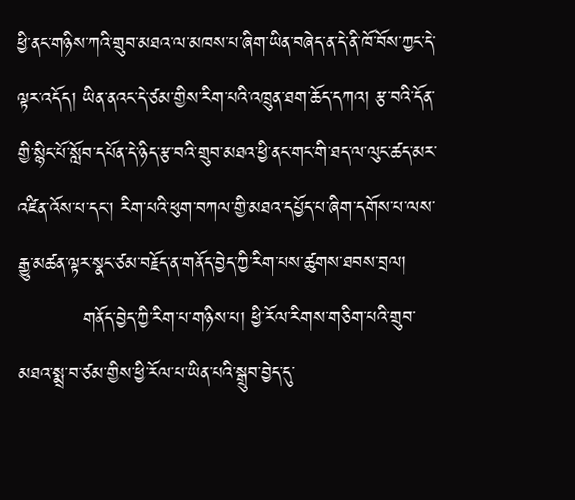ཕྱི་ནང་གཉིས་ཀའི་གྲུབ་མཐའ་ལ་མཁས་པ་ཞིག་ཡིན་བཞེད་ན་དེ་ནི་ཁོ་བོས་ཀྱང་དེ་ལྟར་འདོད། ཡིན་ནའང་དེ་ཙམ་གྱིས་རིག་པའི་འཁྲུན་ཐག་ཆོད་དཀའ། རྩ་བའི་དོན་གྱི་སྙིང་པོ་སློབ་དཔོན་དེ་ཉིད་རྩ་བའི་གྲུབ་མཐའ་ཕྱི་ནང་གང་གི་ཐད་ལ་ལུང་ཚད་མར་འཛིན་འོས་པ་དང་། རིག་པའི་ཕུག་བཀལ་གྱི་མཐའ་དཔྱོད་པ་ཞིག་དགོས་པ་ལས་རྒྱུ་མཚན་ལྟར་སྣང་ཙམ་བརྗོད་ན་གནོད་བྱེད་ཀྱི་རིག་པས་ཚུགས་ཐབས་བྲལ།
          གནོད་བྱེད་ཀྱི་རིག་པ་གཉིས་པ། ཕྱི་རོལ་རིགས་གཅིག་པའི་གྲུབ་མཐའ་སྨྲ་བ་ཙམ་གྱིས་ཕྱི་རོལ་པ་ཡིན་པའི་སྒྲུབ་བྱེད་དུ་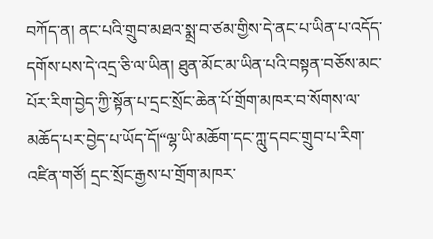བཀོད་ན། ནང་པའི་གྲུབ་མཐའ་སྨྲ་བ་ཙམ་གྱིས་དེ་ནང་པ་ཡིན་པ་འདོད་དགོས་པས་དེ་འདྲ་ཅི་ལ་ཡིན། ཐུན་མོང་མ་ཡིན་པའི་བསྟན་བཅོས་མང་པོར་རིག་བྱེད་ཀྱི་སྟོན་པ་དྲང་སྲོང་ཆེན་པོ་གྲོག་མཁར་བ་སོགས་ལ་མཆོད་པར་བྱེད་པ་ཡོད་དོ།“ལྷ་ཡི་མཆོག་དང་ཀླུ་དབང་གྲུབ་པ་རིག་འཛིན་གཙོ། དྲང་སྲོང་རྒྱས་པ་གྲོག་མཁར་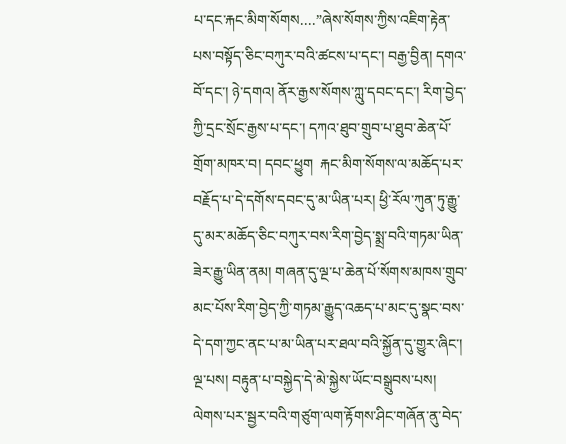པ་དང་རྐང་མིག་སོགས....”ཞེས་སོགས་ཀྱིས་འཇིག་རྟེན་པས་བསྟོད་ཅིང་བཀུར་བའི་ཚངས་པ་དང་། བརྒྱ་བྱིན། དགའ་བོ་དང་། ཉེ་དགའ། ནོར་རྒྱས་སོགས་ཀླུ་དབང་དང་། རིག་བྱེད་ཀྱི་དྲང་སྲོང་རྒྱས་པ་དང་། དཀའ་ཐུབ་གྲུབ་པ་ཐུབ་ཆེན་པོ་གྲོག་མཁར་བ། དབང་ཕྱུག  རྐང་མིག་སོགས་ལ་མཆོད་པར་བརྗོད་པ་དེ་དགོས་དབང་དུ་མ་ཡིན་པར། ཕྱི་རོལ་ཀུན་ཏུ་རྒྱུ་དུ་མར་མཆོད་ཅིང་བཀུར་བས་རིག་བྱེད་སྨྲ་བའི་གཏམ་ཡིན་ཟེར་རྒྱུ་ཡིན་ནམ། གཞན་དུ་ལྔ་པ་ཆེན་པོ་སོགས་མཁས་གྲུབ་མང་པོས་རིག་བྱེད་ཀྱི་གཏམ་རྒྱུད་འཆད་པ་མང་དུ་སྣང་བས་དེ་དག་ཀྱང་ནང་པ་མ་ཡིན་པར་ཐལ་བའི་སྐྱོན་དུ་གྱུར་ཞིང་། ལྔ་པས། བརྟུན་པ་བསྐྱེད་དེ་མེ་སྐྱེས་ཡོང་བསྒྲུབས་པས། ལེགས་པར་སྦྱར་བའི་གཙུག་ལག་རྟོགས་ཤིང་གཞོན་ནུ་བེད་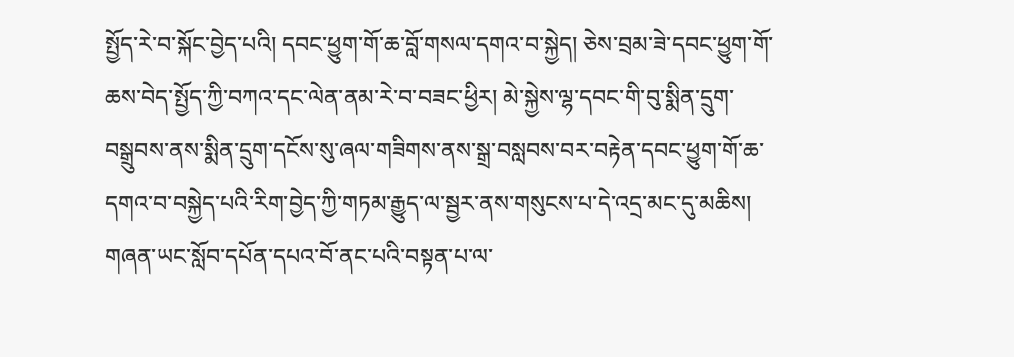སྤྱོད་རེ་བ་སྐོང་བྱེད་པའི། དབང་ཕྱུག་གོ་ཆ་བློ་གསལ་དགའ་བ་སྐྱེད། ཅེས་བྲམ་ཟེ་དབང་ཕྱུག་གོ་ཆས་བེད་སྤྱོད་ཀྱི་བཀའ་དང་ལེན་ནམ་རེ་བ་བཟང་ཕྱིར། མེ་སྐྱེས་ལྷ་དབང་གི་བུ་སྨིན་དྲུག་བསྒྲུབས་ནས་སྨིན་དྲུག་དངོས་སུ་ཞལ་གཟིགས་ནས་སྒྲ་བསླབས་བར་བརྟེན་དབང་ཕྱུག་གོ་ཆ་དགའ་བ་བསྐྱེད་པའི་རིག་བྱེད་ཀྱི་གཏམ་རྒྱུད་ལ་སྦྱར་ནས་གསུངས་པ་དེ་འདྲ་མང་དུ་མཆིས།  གཞན་ཡང་སློབ་དཔོན་དཔའ་བོ་ནང་པའི་བསྟན་པ་ལ་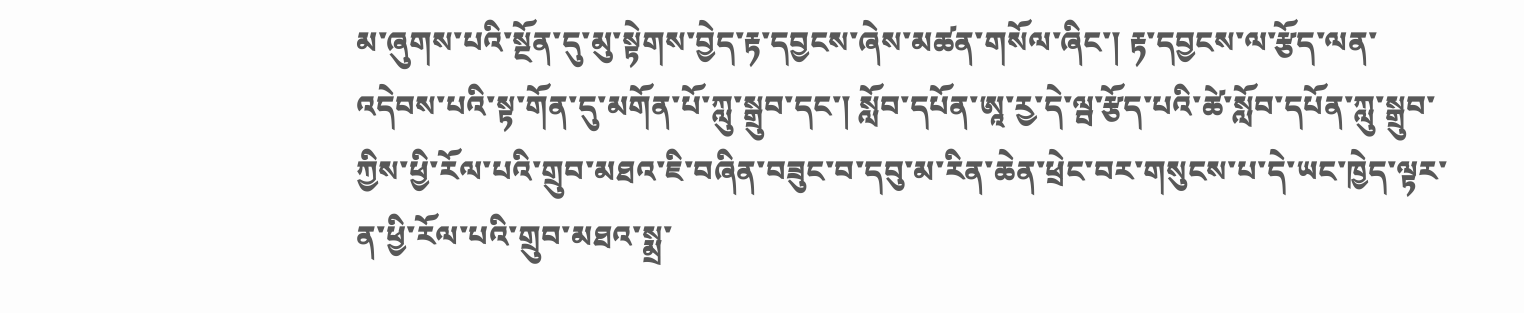མ་ཞུགས་པའི་སྔོན་དུ་མུ་སྟེགས་བྱེད་རྟ་དབྱངས་ཞེས་མཚན་གསོལ་ཞིང་། རྟ་དབྱངས་ལ་རྩོད་ལན་འདེབས་པའི་སྟ་གོན་དུ་མགོན་པོ་ཀླུ་སྒྲུབ་དང་། སློབ་དཔོན་ཨཱ་རྱ་དེ་ལྦ་རྩོད་པའི་ཚེ་སློབ་དཔོན་ཀླུ་སྒྲུབ་ཀྱིས་ཕྱི་རོལ་པའི་གྲུབ་མཐའ་ཇི་བཞིན་བཟུང་བ་དབུ་མ་རིན་ཆེན་ཕྲེང་བར་གསུངས་པ་དེ་ཡང་ཁྱེད་ལྟར་ན་ཕྱི་རོལ་པའི་གྲུབ་མཐའ་སྨྲ་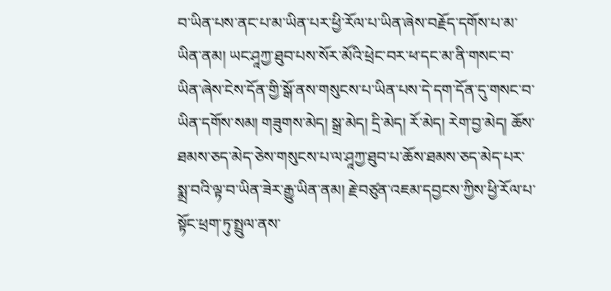བ་ཡིན་པས་ནང་པ་མ་ཡིན་པར་ཕྱི་རོལ་པ་ཡིན་ཞེས་བརྗོད་དགོས་པ་མ་ཡིན་ནམ། ཡང་ཤཱཀྱ་ཐུབ་པས་སོར་མོའི་ཕྲེང་བར་ཕ་དང་མ་ནི་གསང་བ་ཡིན་ཞེས་ངེས་དོན་གྱི་སྒོ་ནས་གསུངས་པ་ཡིན་པས་དེ་དག་དོན་དུ་གསང་བ་ཡིན་དགོས་སམ། གཟུགས་མེད། སྒྲ་མེད། དྲི་མེད། རོ་མེད། རེག་བྱ་མེད། ཆོས་ཐམས་ཅད་མེད་ཅེས་གསུངས་པ་ལ་ཤཱཀྱ་ཐུབ་པ་ཆོས་ཐམས་ཅད་མེད་པར་སྨྲ་བའི་ལྟ་བ་ཡིན་ཟེར་རྒྱུ་ཡིན་ནམ། རྗེ་བཙུན་འཇམ་དབྱངས་ཀྱིས་ཕྱི་རོལ་པ་སྟོང་ཕྲག་ཏུ་སྤྲུལ་ནས་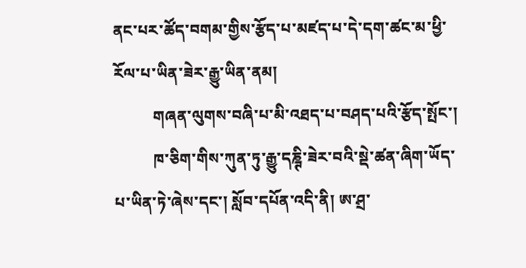ནང་པར་ཚོད་བགམ་གྱིས་རྩོད་པ་མཛད་པ་དེ་དག་ཚང་མ་ཕྱི་རོལ་པ་ཡིན་ཟེར་རྒྱུ་ཡིན་ནམ།
          གཞན་ལུགས་བཞི་པ་མི་འཐད་པ་བཤད་པའི་རྩོད་སྤོང་།
          ཁ་ཅིག་གིས་ཀུན་ཏུ་རྒྱུ་དཎྚི་ཟེར་བའི་སྡེ་ཚན་ཞིག་ཡོད་པ་ཡིན་ཏེ་ཞེས་དང་། སློབ་དཔོན་འདི་ནི། ཨ་ཤྲ་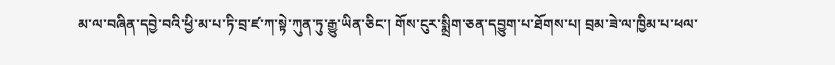མ་ལ་བཞིན་དབྱེ་བའི་ཕྱི་མ་པ་ཏི་བྲ་ཛ་ཀ་སྟེ་ཀུན་ཏུ་རྒྱུ་ཡིན་ཅིང་། གོས་ངུར་སྨྲིག་ཅན་དབྱུག་པ་ཐོགས་པ། བྲམ་ཟེ་ལ་ཁྱིམ་པ་ཕལ་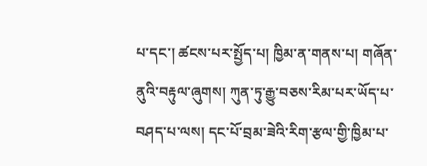པ་དང་། ཚངས་པར་སྤྱོད་པ། ཁྱིམ་ན་གནས་པ། གཞོན་ནུའི་བརྟུལ་ཞུགས། ཀུན་ཏུ་རྒྱུ་བཅས་རིམ་པར་ཡོད་པ་བཤད་པ་ལས། དང་པོ་བྲམ་ཟེའི་རིག་རྩལ་གྱི་ཁྱིམ་པ་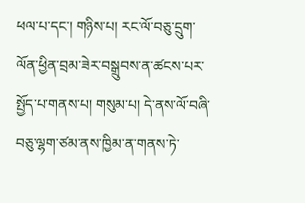ཕལ་པ་དང་། གཉིས་པ། རང་ལོ་བཅུ་དྲུག་ལོན་ཕྱིན་བྲམ་ཟེར་བསྒྲུབས་ན་ཚངས་པར་སྤྱོད་པ་གནས་པ། གསུམ་པ། དེ་ནས་ལོ་བཞི་བཅུ་ལྷག་ཙམ་ནས་ཁྱིམ་ན་གནས་ཏེ་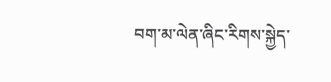བག་མ་ལེན་ཞིང་རིགས་སྐྱེད་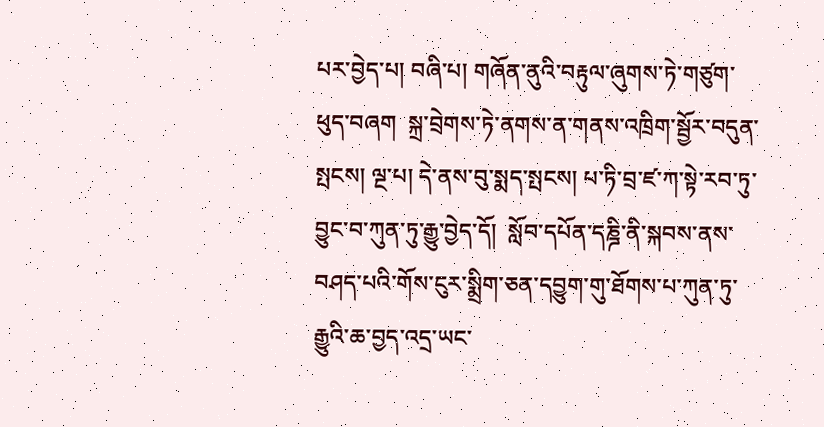པར་བྱེད་པ། བཞི་པ། གཞོན་ནུའི་བརྟུལ་ཞུགས་ཏེ་གཙུག་ཕུད་བཞག  སྐྲ་བྲེགས་ཏེ་ནགས་ན་གནས་འཁྲིག་སྦྱོར་བདུན་སྤངས། ལྔ་པ། དེ་ནས་བུ་སྨད་སྤངས། པ་ཏི་བྲ་ཛ་ཀ་སྟེ་རབ་ཏུ་བྱུང་བ་ཀུན་ཏུ་རྒྱུ་བྱེད་དོ།  སློབ་དཔོན་དཎྜི་ནི་སྐབས་ནས་བཤད་པའི་གོས་ངུར་སྨྲིག་ཅན་དབྱུག་གུ་ཐོགས་པ་ཀུན་ཏུ་རྒྱུའི་ཆ་བྱད་འདྲ་ཡང་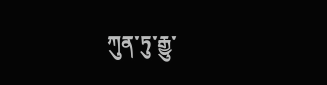ཀུན་ཏུ་རྒྱུ་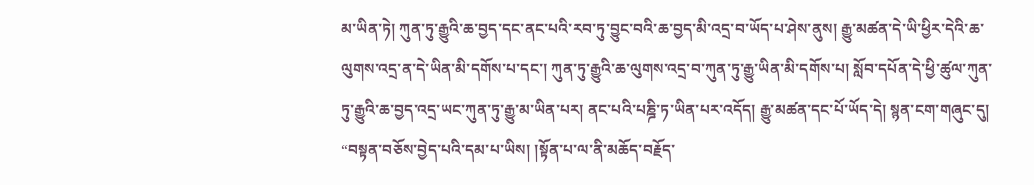མ་ཡིན་ཏེ། ཀུན་ཏུ་རྒྱུའི་ཆ་བྱད་དང་ནང་པའི་རབ་ཏུ་བྱུང་བའི་ཆ་བྱད་མི་འདྲ་བ་ཡོད་པ་ཤེས་ནུས། རྒྱུ་མཚན་དེ་ཡི་ཕྱིར་དེའི་ཆ་ལུགས་འདྲ་ན་དེ་ཡིན་མི་དགོས་པ་དང་། ཀུན་ཏུ་རྒྱུའི་ཆ་ལུགས་འདྲ་བ་ཀུན་ཏུ་རྒྱུ་ཡིན་མི་དགོས་པ། སློབ་དཔོན་དེ་ཕྱི་ཚུལ་ཀུན་ཏུ་རྒྱུའི་ཆ་བྱད་འདྲ་ཡང་ཀུན་ཏུ་རྒྱུ་མ་ཡིན་པར། ནང་པའི་པཎྜི་ཏ་ཡིན་པར་འདོད། རྒྱུ་མཚན་དང་པོ་ཡོད་དེ། སྙན་ངག་གཞུང་དུ། “བསྟན་བཅོས་བྱེད་པའི་དམ་པ་ཡིས། །སྟོན་པ་ལ་ནི་མཆོད་བརྗོད་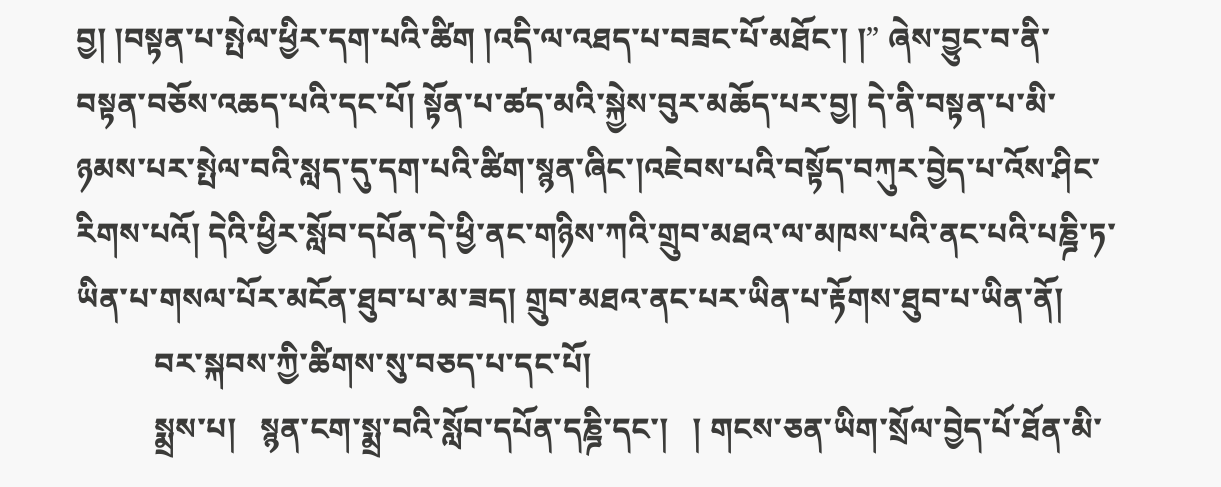བྱ། །བསྟན་པ་སྤེལ་ཕྱིར་དག་པའི་ཚིག །འདི་ལ་འཐད་པ་བཟང་པོ་མཐོང་། །” ཞེས་བྱུང་བ་ནི་བསྟན་བཅོས་འཆད་པའི་དང་པོ། སྟོན་པ་ཚད་མའི་སྐྱེས་བུར་མཆོད་པར་བྱ། དེ་ནི་བསྟན་པ་མི་ཉམས་པར་སྤེལ་བའི་སླད་དུ་དག་པའི་ཚིག་སྙན་ཞིང་།འཇེབས་པའི་བསྟོད་བཀུར་བྱེད་པ་འོས་ཤིང་རིགས་པའོ། དེའི་ཕྱིར་སློབ་དཔོན་དེ་ཕྱི་ནང་གཉིས་ཀའི་གྲུབ་མཐའ་ལ་མཁས་པའི་ནང་པའི་པཎྜི་ཏ་ཡིན་པ་གསལ་པོར་མངོན་ཐུབ་པ་མ་ཟད། གྲུབ་མཐའ་ནང་པར་ཡིན་པ་རྟོགས་ཐུབ་པ་ཡིན་ནོ།
          བར་སྐབས་ཀྱི་ཚིགས་སུ་བཅད་པ་དང་པོ།
          སྨྲས་པ།   སྙན་ངག་སྨྲ་བའི་སློབ་དཔོན་དཎྜི་དང་།   ། གངས་ཅན་ཡིག་སྲོལ་བྱེད་པོ་ཐོན་མི་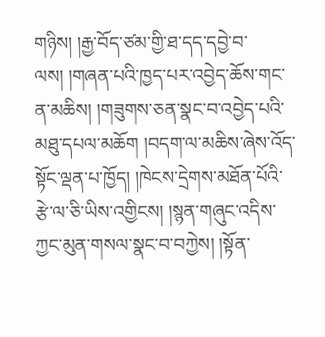གཉིས། །རྒྱ་བོད་ཙམ་གྱི་ཐ་དད་དབྱེ་བ་ལས། །གཞན་པའི་ཁྱད་པར་འབྱེད་ཆོས་གང་ན་མཆིས། །གཟུགས་ཅན་སྣང་བ་འབྱེད་པའི་མཐུ་དཔལ་མཆོག །བདག་ལ་མཆིས་ཞེས་འོད་སྟོང་ལྡན་པ་ཁྱོད། །ཁེངས་དྲེགས་མཐོན་པོའི་རྩེ་ལ་ཅི་ཡིས་འགྱིངས། །སྙན་གཞུང་འདིས་ཀྱང་མུན་གསལ་སྣང་བ་བཀྱེས། །སྟོན་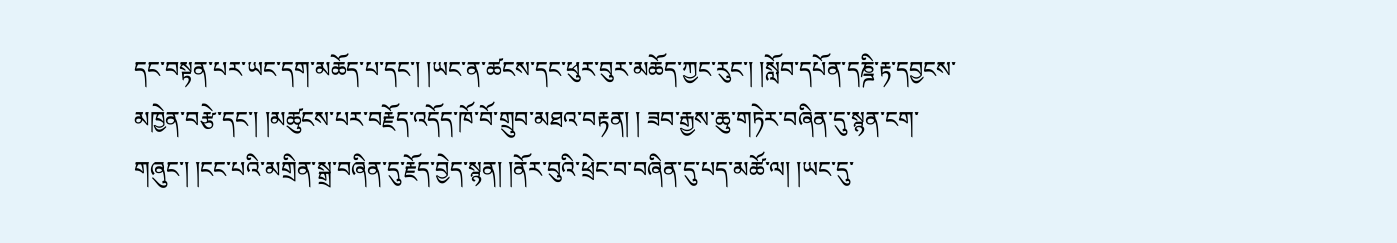དང་བསྟན་པར་ཡང་དག་མཆོད་པ་དང་། །ཡང་ན་ཚངས་དང་ཕུར་བུར་མཆོད་ཀྱང་རུང་། །སློབ་དཔོན་དཎྜི་རྟ་དབྱངས་མཁྱེན་བརྩེ་དང་། །མཚུངས་པར་བརྗོད་འདོད་ཁོ་བོ་གྲུབ་མཐའ་བརྟན། ། ཟབ་རྒྱས་ཆུ་གཏེར་བཞིན་དུ་སྙན་ངག་གཞུང་། །ངང་པའི་མགྲིན་སྒྲ་བཞིན་དུ་རྗོད་བྱེད་སྙན། །ནོར་བུའི་ཕྲེང་བ་བཞིན་དུ་པད་མཚོ་ལ། །ཡང་དུ་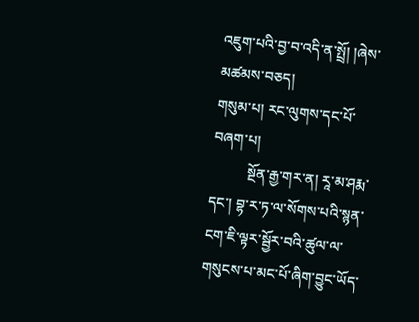འཇུག་པའི་བྱ་བ་འདི་ན་སྤྲོ། །ཞེས་མཚམས་བཅད།
གསུམ་པ། རང་ལུགས་དང་པོ་བཞག་པ།
          སྔོན་རྒྱ་གར་ན། རཱ་མ་ཤརྨ་དང་། བྷ་ར་ཏ་ལ་སོགས་པའི་སྙན་ངག་ཇི་ལྟར་སྦྱོར་བའི་ཚུལ་ལ་གསུངས་པ་མང་པོ་ཞིག་བྱུང་ཡོད་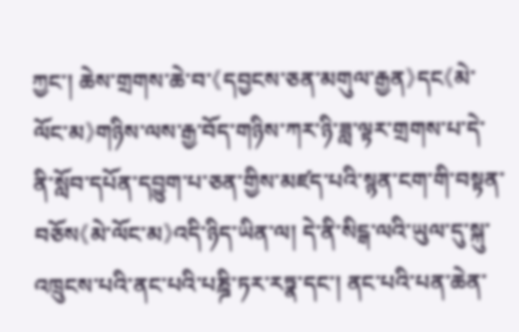ཀྱང་། ཆེས་གྲགས་ཆེ་བ་《དབྱངས་ཅན་མགུལ་རྒྱན》དང《མེ་ལོང་མ》གཉིས་ལས་རྒྱ་བོད་གཉིས་ཀར་ཉི་ཟླ་ལྟར་གྲགས་པ་དེ་ནི་སློབ་དཔོན་དབྱུག་པ་ཅན་གྱིས་མཛད་པའི་སྙན་ངག་གི་བསྟན་བཅོས《མེ་ལོང་མ》འདི་ཉིད་ཡིན་ལ། དེ་ནི་སིངྒ་ལའི་ཡུལ་དུ་སྐུ་འཁྲུངས་པའི་ནང་པའི་པཎྜི་ཏར་རཏྣ་དང་། ནང་པའི་པན་ཆེན་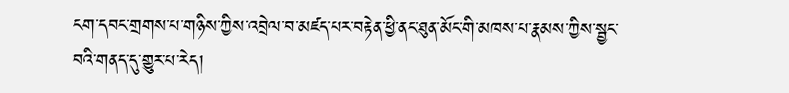ངག་དབང་གྲགས་པ་གཉིས་ཀྱིས་འབྲེལ་བ་མཛད་པར་བརྟེན་ཕྱི་ནང་ཐུན་མོང་གི་མཁས་པ་རྣམས་ཀྱིས་སྦྱང་བའི་གནད་དུ་གྱུར་པ་རེད།